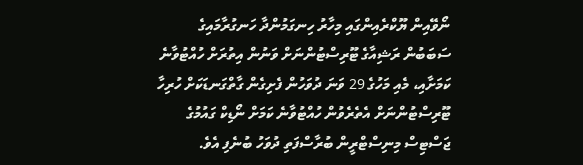ނޯވޭއިން ޔޫކްރެއިންގައި މިހާރު ހިނގަމުންދާ ހަނގުރާމައިގެ ސަބަބުން ރަޝިއާގެ ޓޫރިސްޓުންނަށް ވަނުން އިތުރަށް ހުއްޓުވާނެ ކަމަށާއި، މެއި މަހުގެ 29 ވަނަ ދުވަހުން ފެށިގެން ގާތްގަނޑަކަށް ހުރިހާ ޓޫރިސްޓުންނަށް އެތެރެވުން ހުއްޓުވާނެ ކަމަށް ނޯޑިކް ގައުމުގެ ޖަސްޓިސް މިނިސްޓްރީން ބުރާސްފަތި ދުވަހު ބުނެފި އެވެ.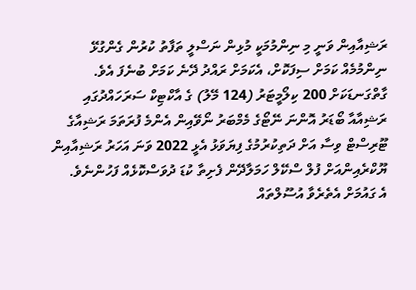ރަޝިއާއިން ވަނީ މި ނިންމުމަކީ މުޅިން ނަސްލީ ތަފާތު ކުރުން ގެންގުޅޭ ނިންމުމެއް ކަމަށް ސިފަކޮށް، އެކަމަށް ރައްދު ދޭނެ ކަމަށް ބުނެފަ އެވެ.
ގާތްގަނޑަކަށް 200 ކިލޯމީޓަރު (124 މޭލު) ގެ އާކްޓިކް ސަރަހައްދުގައި ރަޝިއާއާ ބޯޑަރު އޮންނަ ނޭޓޯގެ މެމްބަރު ނޯވޭއިން އެންމެ ފުރަތަމަ ރަޝިއާގެ ޓޫރިސްޓް ވިސާ އަށް ދަތިކުރުމުގެ ފިޔަވަޅު އެޅީ 2022 ވަނަ އަހަރު ރަޝިއާއިން ޔޫކްރެއިންއަށް ފުލް ސްކޭލް ހަމަލާދޭން ފެށިތާ ކުޑަ ދުވަސްކޮޅެއް ފަހުންނެވެ.
އެ ގައުމަށް އެތެރެވާ އުސޫލްތައް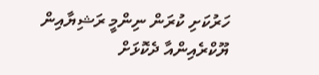ހަރުކަށި ކުރަން ނިންމީ ރަޝިޔާއިން ޔޫކްރެއިންއާ ދެކޮޅަށް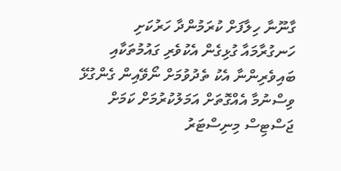ގާނޫނާ ހިލާފަށް ކުރަމުންދާ ހަރުކަށި ހަނގުރާމައާ ގުޅިގެން އެކުވެރި ގައުމުތަކާއި ބައިވެރިންނާ އެކު ތެދުވުމަށް ނޯވޭއިން ގެންގުޅޭ ވިސްނުމާ އެއްގޮތަށް އަމަލުކުރުމަށް ކަމަށް ޖަސްޓިސް މިނިސްޓަރު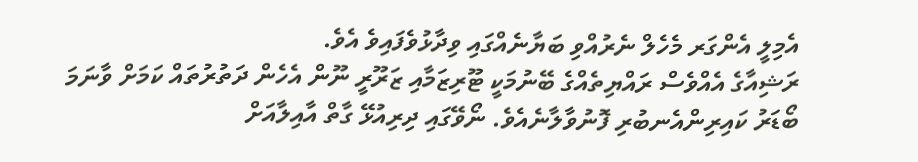އެމިލީ އެންގަރ މެހެލް ނެރުއްވި ބަޔާނެއްގައި ވިދާޅުވެފައިވެ އެވެ.
ރަޝިއާގެ އެއްވެސް ރައްޔިތެއްގެ ބޭނުމަކީ ޓޫރިޒަމާއި ޒަރޫރީ ނޫން އެހެން ދަތުރުތައް ކަމަށް ވާނަމަ ބޯޑަރު ކައިރިންއެނބުރި ފޮނުވާލާނެއެވެ. ނޯވޭގައި ދިރިއުޅޭ ގާތް އާއިލާއަށް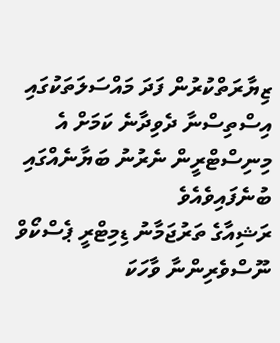ޒިޔާރަތްކުރުން ފަދަ މައްސަލަތަކުގައި އިސްތިސްނާ ދެވިދާނެ ކަމަށް އެ މިނިސްޓްރީން ނެރުނު ބަޔާނެއްގައި ބުނެފައިވެއެވެ
ރަޝިއާގެ ތަރުޖަމާނު ޑިމިޓްރީ ޕެސްކޯވް ނޫސްވެރިންނާ ވާހަކަ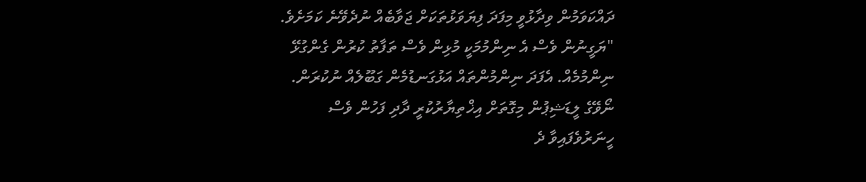ދައްކަވަމުން ވިދާޅުވީ މިފަދަ ފިޔަވަޅުތަކަށް ޖަވާބެއް ނުދެވޭނެ ކަމަށެވެ.
"ޔަގީނުން ވެސް އެ ނިންމުމަކީ މުޅިން ވެސް ތަފާތު ކުރުން ގެންގުޅޭ ނިންމުމެއް. އެފަދަ ނިންމުންތައް އަޅުގަނޑުމެން ގަބޫލެއް ނުކުރަން. ނޯވޭގެ ލީޑަޝިޕުން މިގޮތަށް އިޚްތިޔާރުކުރީ ދާދި ފަހުން ވެސް ހީނަރުވެފައިވާ ދެ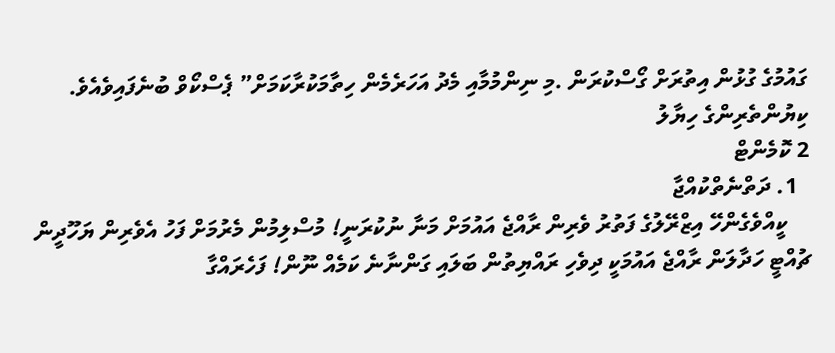ގައުމުގެ ގުޅުން އިތުރަށް ގޯސްކުރަން .މި ނިންމުމާއި މެދު އަހަރެމެން ހިތާމަކުރާކަމަށް” ޕެސްކޯވް ބުނެފައިވެއެވެ.
ކިޔުންތެރިންގެ ހިޔާލު
2 ކޮމެންޓް
  1. ދަތްނެތްކުއްޖާ
    ކީއްވެގެންހޭ އިޒްރޭލުގެ ފަތުރު ވެރިން ރާއްޖެ އައުމަށް މަނާ ނުކުރަނީ! މުސްލިމުން މެރުމަށް ފަހު އެވެރިން ޔަހޫދީން ޗުއްޓީ ހަދާލަން ރާއްޖެ އައުމަކީ ދިވެހި ރައްޔިތުން ބަލައި ގަންނާނެ ކަމެއް ނޫން! ފަހެރައްގާ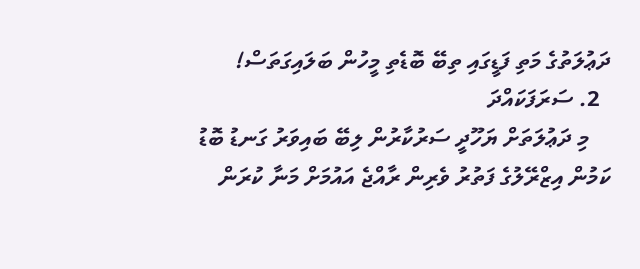ދަޢުލަތުގެ މަތި ފަޑީގައި ތިބޭ ބޮޑެތި މީހުން ބަލައިގަތަސް!
  2. ސަރަފަކައްދަ
    މި ދަޢުލަތަށް ޔަހޫދީ ސަރުކާރުން ލިބޭ ބައިވަރު ގަނޑު ބޮޑު ކަމުން އިޒްރޭލުގެ ފަތުރު ވެރިން ރާއްޖެ އައުމަށް މަނާ ކުރަން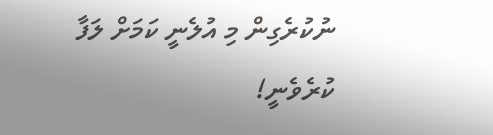ނުކުރެގިން މި އުލެނީ ކަމަށް ލަފާ ކުރެވެނީ!